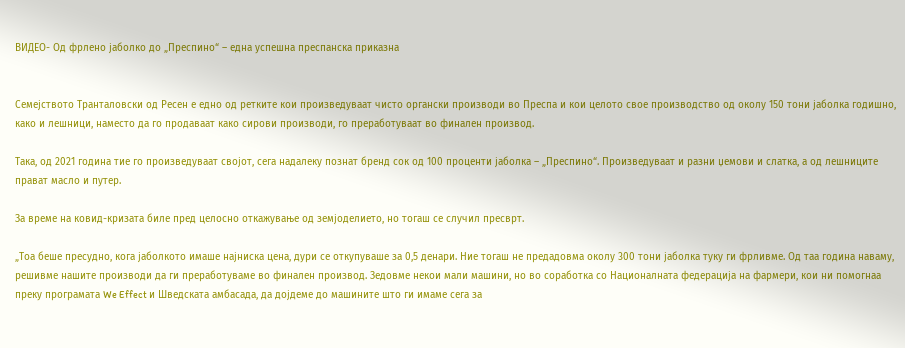ВИДЕО- Од фрлено јаболко до „Преспино“ – една успешна преспанска приказна


Семејството Транталовски од Ресен е едно од ретките кои произведуваат чисто органски производи во Преспа и кои целото свое производство од околу 150 тони јаболка годишно, како и лешници, наместо да го продаваат како сирови производи, го преработуваат во финален производ.

Така, од 2021 година тие го произведуваат својот, сега надалеку познат бренд сок од 100 проценти јаболка – „Преспино“. Произведуваат и разни џемови и слатка, а од лешниците прават масло и путер.

За време на ковид-кризата биле пред целосно откажување од земјоделието, но тогаш се случил пресврт.

„Тоа беше пресудно, кога јаболкото имаше најниска цена, дури се откупуваше за 0,5 денари. Ние тогаш не предадовма околу 300 тони јаболка туку ги фрливме. Од таа година наваму, решивме нашите производи да ги преработуваме во финален производ. Зедовме некои мали машини, но во соработка со Националната федерација на фармери, кои ни помогнаа преку програмата We Effect и Шведската амбасада, да дојдеме до машините што ги имаме сега за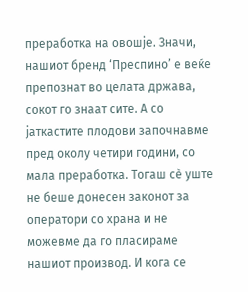преработка на овошје. Значи, нашиот бренд ‘Преспино’ е веќе препознат во целата држава, сокот го знаат сите. А со јаткастите плодови започнавме пред околу четири години, со мала преработка. Тогаш сè уште не беше донесен законот за оператори со храна и не можевме да го пласираме нашиот производ. И кога се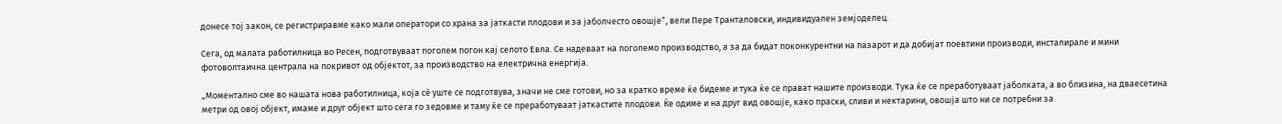донесе тој закон, се регистриравме како мали оператори со храна за јаткасти плодови и за јаболчесто овошје“, вели Пере Транталовски, индивидуален земјоделец.

Сега, од малата работилница во Ресен, подготвуваат поголем погон кај селото Евла. Се надеваат на поголемо производство, а за да бидат поконкурентни на пазарот и да добијат поевтини производи, инсталирале и мини фотоволтаична централа на покривот од објектот, за производство на електрична енергија.

„Моментално сме во нашата нова работилница, која сè уште се подготвува, значи не сме готови, но за кратко време ќе бидеме и тука ќе се прават нашите производи. Тука ќе се преработуваат јаболката, а во близина, на дваесетина метри од овој објект, имаме и друг објект што сега го зедовме и таму ќе се преработуваат јаткастите плодови. Ќе одиме и на друг вид овошје, како праски, сливи и нектарини, овошја што ни се потребни за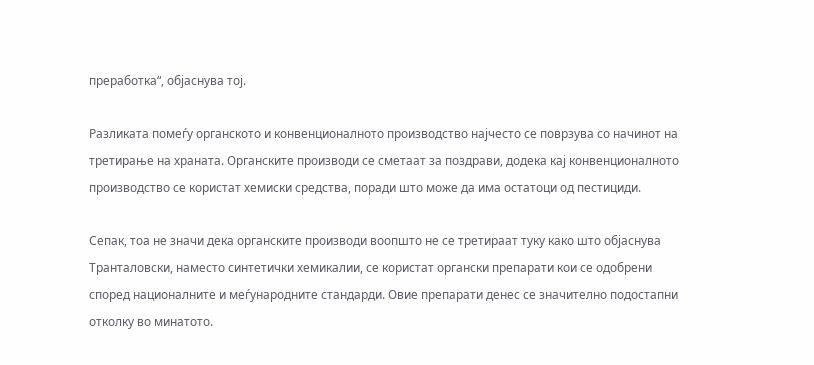преработка“, објаснува тој.

Разликата помеѓу органското и конвенционалното производство најчесто се поврзува со начинот на третирање на храната. Органските производи се сметаат за поздрави, додека кај конвенционалното производство се користат хемиски средства, поради што може да има остатоци од пестициди.

Сепак, тоа не значи дека органските производи воопшто не се третираат туку како што објаснува Транталовски, наместо синтетички хемикалии, се користат органски препарати кои се одобрени според националните и меѓународните стандарди. Овие препарати денес се значително подостапни отколку во минатото.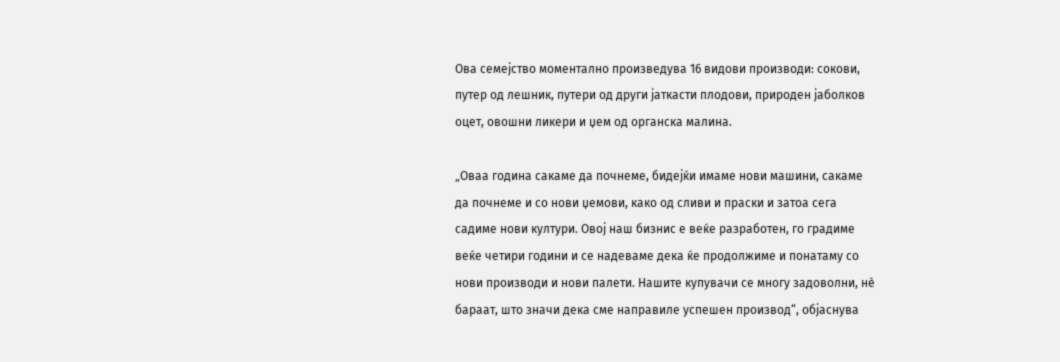Ова семејство моментално произведува 16 видови производи: сокови, путер од лешник, путери од други јаткасти плодови, природен јаболков оцет, овошни ликери и џем од органска малина.

„Оваа година сакаме да почнеме, бидејќи имаме нови машини, сакаме да почнеме и со нови џемови, како од сливи и праски и затоа сега садиме нови култури. Овој наш бизнис е веќе разработен, го градиме веќе четири години и се надеваме дека ќе продолжиме и понатаму со нови производи и нови палети. Нашите купувачи се многу задоволни, нѐ бараат, што значи дека сме направиле успешен производ“, објаснува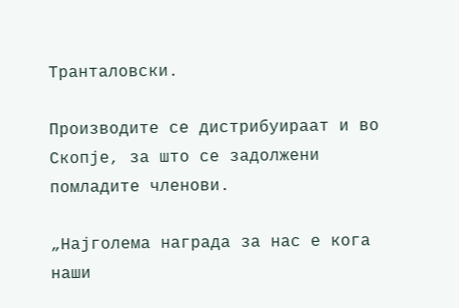Транталовски.

Производите се дистрибуираат и во Скопје, за што се задолжени помладите членови.

„Најголема награда за нас е кога наши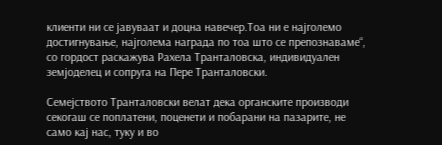клиенти ни се јавуваат и доцна навечер.Тоа ни е најголемо достигнување, најголема награда по тоа што се препознаваме“, со гордост раскажува Рахела Транталовска, индивидуален земјоделец и сопруга на Пере Транталовски.

Семејството Транталовски велат дека органските производи секогаш се поплатени, поценети и побарани на пазарите, не само кај нас, туку и во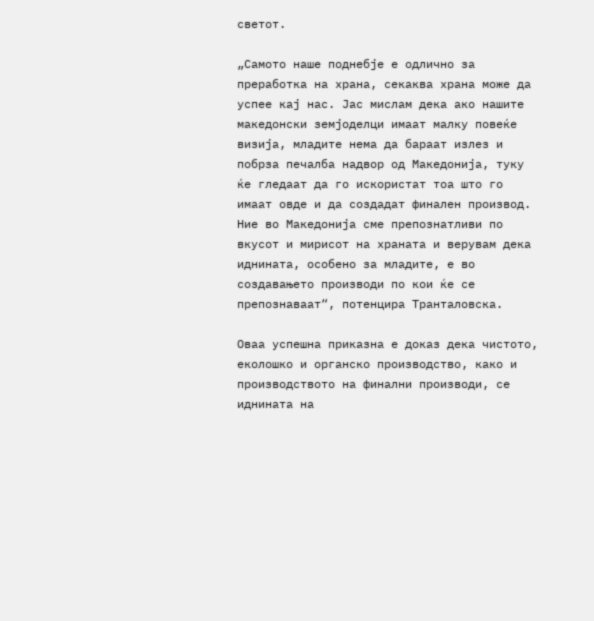светот.

„Самото наше поднебје е одлично за преработка на храна, секаква храна може да успее кај нас. Јас мислам дека ако нашите македонски земјоделци имаат малку повеќе визија, младите нема да бараат излез и побрза печалба надвор од Македонија, туку ќе гледаат да го искористат тоа што го имаат овде и да создадат финален производ. Ние во Македонија сме препознатливи по вкусот и мирисот на храната и верувам дека иднината, особено за младите, е во создавањето производи по кои ќе се препознаваат“, потенцира Транталовска.

Оваа успешна приказна е доказ дека чистото, еколошко и органско производство, како и производството на финални производи, се иднината на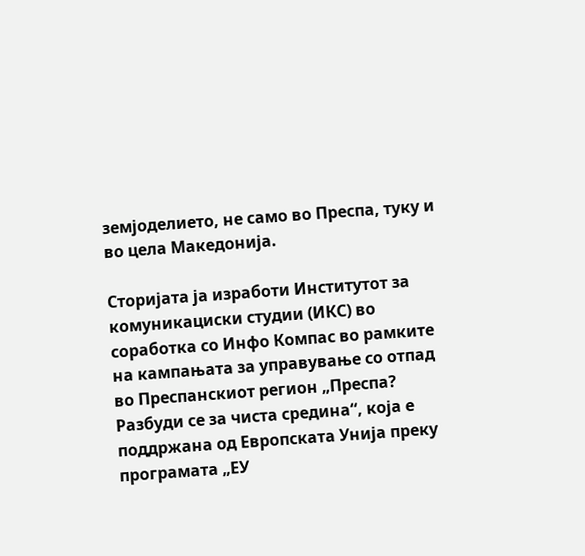земјоделието, не само во Преспа, туку и во цела Македонија.

Сторијата ја изработи Институтот за комуникациски студии (ИКС) во соработка со Инфо Компас во рамките на кампањата за управување со отпад во Преспанскиот регион „Преспа? Разбуди се за чиста средина“, која е поддржана од Европската Унија преку програмата „ЕУ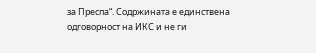за Преспа“. Содржината е единствена одговорност на ИКС и не ги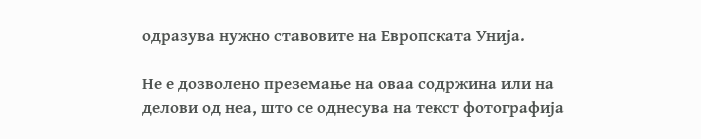одразува нужно ставовите на Европската Унија.

Не е дозволено преземање на оваа содржина или на делови од неа, што се однесува на текст фотографија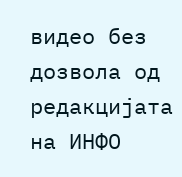видео без дозвола од редакцијата на ИНФО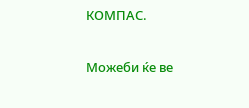КОМПАС.

Можеби ќе ве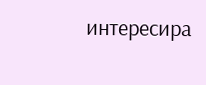интересира